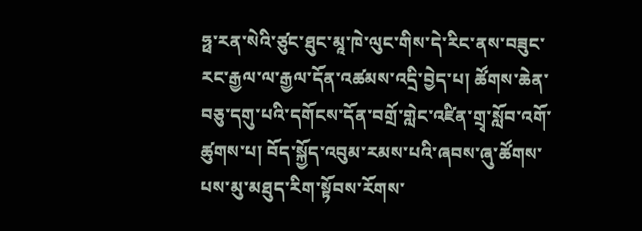ཧྥ་རན་སེའི་ཙུང་ཐུང་མཱ་ཁེ་ལུང་གིས་དེ་རིང་ནས་བཟུང་རང་རྒྱལ་ལ་རྒྱལ་དོན་འཚམས་འདྲི་བྱེད་པ། ཚོགས་ཆེན་བཅུ་དགུ་པའི་དགོངས་དོན་བགྲོ་གླེང་འཛིན་གྲྭ་སློབ་འགོ་ཚུགས་པ། བོད་སྐྱོད་འབུམ་རམས་པའི་ཞབས་ཞུ་ཚོགས་པས་མུ་མཐུད་རིག་སྟོབས་རོགས་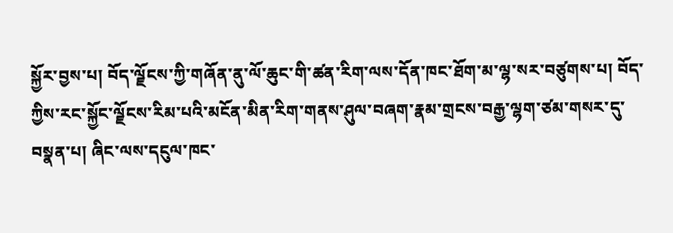སྐྱོར་བྱས་པ། བོད་ལྗོངས་ཀྱི་གཞོན་ནུ་ལོ་ཆུང་གི་ཚན་རིག་ལས་དོན་ཁང་ཐོག་མ་ལྷ་སར་བཙུགས་པ། བོད་ཀྱིས་རང་སྐྱོང་ལྗོངས་རིམ་པའི་མངོན་མིན་རིག་གནས་ཤུལ་བཞག་རྣམ་གྲངས་བརྒྱ་ལྷག་ཙམ་གསར་དུ་བསྣན་པ། ཞིང་ལས་དངུལ་ཁང་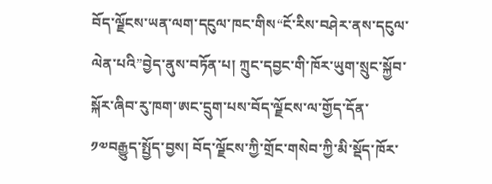བོད་ལྗོངས་ཡན་ལག་དངུལ་ཁང་གིས“ངོ་རིས་བཤེར་ནས་དངུལ་ལེན་པའི”བྱེད་ནུས་བཏོན་པ། ཀྲུང་དབྱང་གི་ཁོར་ཡུག་སྲུང་སྐྱོབ་སྐོར་ཞིབ་རུ་ཁག་ཨང་དྲུག་པས་བོད་ལྗོངས་ལ་གྱོད་དོན་༡༧བརྒྱུད་སྤྱོད་བྱས། བོད་ལྗོངས་ཀྱི་གྲོང་གསེབ་ཀྱི་མི་སྡོད་ཁོར་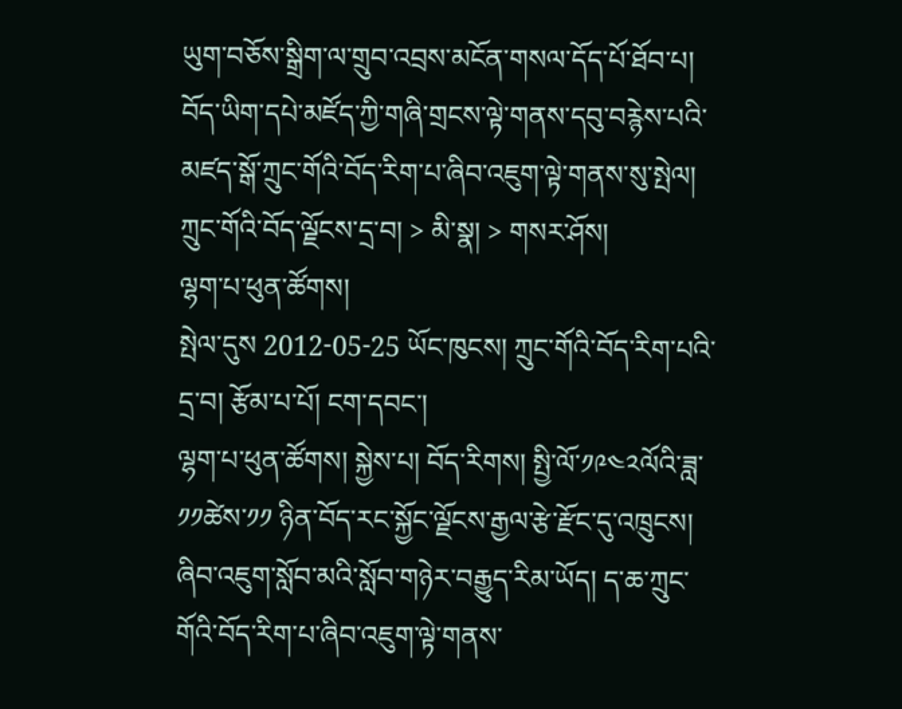ཡུག་བཅོས་སྒྲིག་ལ་གྲུབ་འབྲས་མངོན་གསལ་དོད་པོ་ཐོབ་པ། བོད་ཡིག་དཔེ་མཛོད་ཀྱི་གཞི་གྲངས་ལྟེ་གནས་དབུ་བརྙེས་པའི་མཛད་སྒོ་ཀྲུང་གོའི་བོད་རིག་པ་ཞིབ་འཇུག་ལྟེ་གནས་སུ་སྤེལ།
ཀྲུང་གོའི་བོད་ལྗོངས་དྲ་བ། > མི་སྣ། > གསར་ཤོས།
ལྷག་པ་ཕུན་ཚོགས།
སྤེལ་དུས 2012-05-25 ཡོང་ཁུངས། ཀྲུང་གོའི་བོད་རིག་པའི་དྲ་བ། རྩོམ་པ་པོ། ངག་དབང་།
ལྷག་པ་ཕུན་ཚོགས། སྐྱེས་པ། བོད་རིགས། སྤྱི་ལོ་༡༩༤༢ལོའི་ཟླ་༡༡ཚེས་༡༡ ཉིན་བོད་རང་སྐྱོང་ལྗོངས་རྒྱལ་རྩེ་རྫོང་དུ་འཁྲུངས། ཞིབ་འཇུག་སློབ་མའི་སློབ་གཉེར་བརྒྱུད་རིམ་ཡོད། ད་ཆ་ཀྲུང་གོའི་བོད་རིག་པ་ཞིབ་འཇུག་ལྟེ་གནས་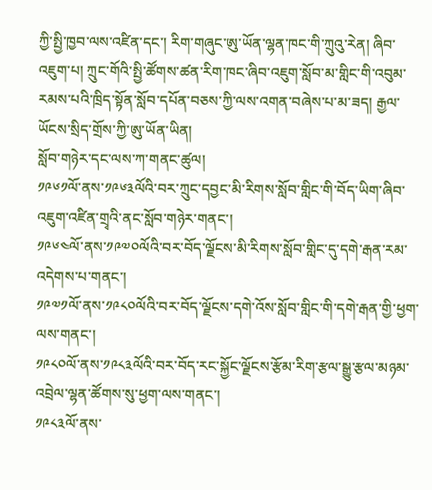ཀྱི་སྤྱི་ཁྱབ་ལས་འཛིན་དང་། རིག་གཞུང་ཨུ་ཡོན་ལྷན་ཁང་གི་ཀྲུའུ་རེན། ཞིབ་འཇུག་པ། ཀྲུང་གོའི་སྤྱི་ཚོགས་ཚན་རིག་ཁང་ཞིབ་འཇུག་སློབ་མ་གླིང་གི་འབུམ་རམས་པའི་ཁྲིད་སྟོན་སློབ་དཔོན་བཅས་ཀྱི་ལས་འགན་བཞེས་པ་མ་ཟད། རྒྱལ་ཡོངས་སྲིད་གྲོས་ཀྱི་ཨུ་ཡོན་ཡིན།
སློབ་གཉེར་དང་ལས་ཀ་གནང་ཚུལ།
༡༩༦༡ལོ་ནས་༡༩༦༣ལོའི་བར་ཀྲུང་དབྱང་མི་རིགས་སློབ་གླིང་གི་བོད་ཡིག་ཞིབ་འཇུག་འཛིན་གྲྭའི་ནང་སློབ་གཉེར་གནང་།
༡༩༦༤ལོ་ནས་༡༩༧༠ལོའི་བར་བོད་ལྗོངས་མི་རིགས་སློབ་གླིང་དུ་དགེ་རྒན་རམ་འདེགས་པ་གནང་།
༡༩༧༡ལོ་ནས་༡༩༨༠ལོའི་བར་བོད་ལྗོངས་དགེ་འོས་སློབ་གླིང་གི་དགེ་རྒན་གྱི་ཕྱག་ལས་གནང་།
༡༩༨༠ལོ་ནས་༡༩༨༣ལོའི་བར་བོད་རང་སྐྱོང་ལྗོངས་རྩོམ་རིག་རྩལ་སྒྱུ་རྩལ་མཉམ་འབྲེལ་ལྷན་ཚོགས་སུ་ཕྱག་ལས་གནང་།
༡༩༨༣ལོ་ནས་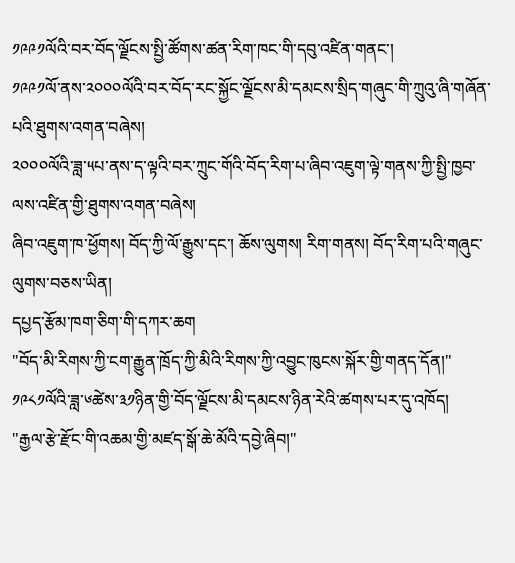༡༩༩༡ལོའི་བར་བོད་ལྗོངས་སྤྱི་ཚོགས་ཚན་རིག་ཁང་གི་དབུ་འཛིན་གནང་།
༡༩༩༡ལོ་ནས་༢༠༠༠ལོའི་བར་བོད་རང་སྐྱོང་ལྗོངས་མི་དམངས་སྲིད་གཞུང་གི་ཀྲུའུ་ཞི་གཞོན་པའི་ཐུགས་འགན་བཞེས།
༢༠༠༠ལོའི་ཟླ་༥པ་ནས་ད་ལྟའི་བར་ཀྲུང་གོའི་བོད་རིག་པ་ཞིབ་འཇུག་ལྟེ་གནས་ཀྱི་སྤྱི་ཁྱབ་ལས་འཛིན་གྱི་ཐུགས་འགན་བཞེས།
ཞིབ་འཇུག་ཁ་ཕྱོགས། བོད་ཀྱི་ལོ་རྒྱུས་དང་། ཆོས་ལུགས། རིག་གནས། བོད་རིག་པའི་གཞུང་ལུགས་བཅས་ཡིན།
དཔྱད་རྩོམ་ཁག་ཅིག་གི་དཀར་ཆག
"བོད་མི་རིགས་ཀྱི་ངག་རྒྱུན་ཁྲོད་ཀྱི་མིའི་རིགས་ཀྱི་འབྱུང་ཁུངས་སྐོར་གྱི་གནད་དོན།" ༡༩༨༡ལོའི་ཟླ་༦ཚེས་༣༡ཉིན་གྱི་བོད་ལྗོངས་མི་དམངས་ཉིན་རེའི་ཚགས་པར་དུ་འཁོད།
"རྒྱལ་རྩེ་རྫོང་གི་འཆམ་གྱི་མཛད་སྒོ་ཆེ་མོའི་དབྱེ་ཞིབ།"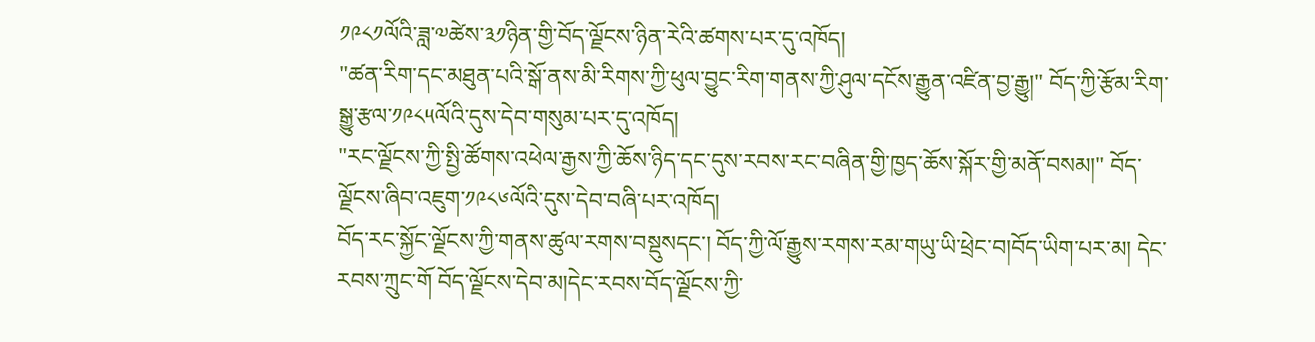༡༩༨༡ལོའི་ཟླ་༧ཚེས་༣༡ཉིན་གྱི་བོད་ལྗོངས་ཉིན་རེའི་ཚགས་པར་དུ་འཁོད།
"ཚན་རིག་དང་མཐུན་པའི་སྒོ་ནས་མི་རིགས་ཀྱི་ཕུལ་བྱུང་རིག་གནས་ཀྱི་ཤུལ་དངོས་རྒྱུན་འཛིན་བྱ་རྒྱུ།" བོད་ཀྱི་རྩོམ་རིག་སྒྱུ་རྩལ་༡༩༨༥ལོའི་དུས་དེབ་གསུམ་པར་དུ་འཁོད།
"རང་ལྗོངས་ཀྱི་སྤྱི་ཚོགས་འཕེལ་རྒྱས་ཀྱི་ཆོས་ཉིད་དང་དུས་རབས་རང་བཞིན་གྱི་ཁྱད་ཆོས་སྐོར་གྱི་མནོ་བསམ།" བོད་ལྗོངས་ཞིབ་འཇུག་༡༩༨༦ལོའི་དུས་དེབ་བཞི་པར་འཁོད།
བོད་རང་སྐྱོང་ལྗོངས་ཀྱི་གནས་ཚུལ་རགས་བསྡུསདང་། བོད་ཀྱི་ལོ་རྒྱུས་རགས་རམ་གཡུ་ཡི་ཕྲེང་བ།བོད་ཡིག་པར་མ། དེང་རབས་ཀྲུང་གོ བོད་ལྗོངས་དེབ་མ།དེང་རབས་བོད་ལྗོངས་ཀྱི་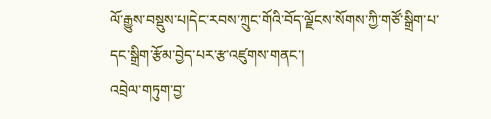ལོ་རྒྱུས་བསྡུས་པ།དེང་རབས་ཀྲུང་གོའི་བོད་ལྗོངས་སོགས་ཀྱི་གཙོ་སྒྲིག་པ་དང་སྒྲིག་རྩོམ་བྱེད་པར་རྩ་འཛུགས་གནང་།
འབྲེལ་གཏུག་བྱ་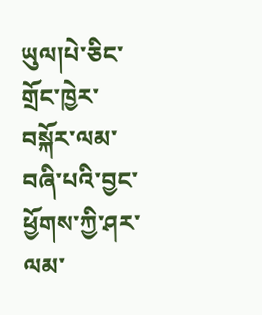ཡུལ།པེ་ཅིང་གྲོང་ཁྱེར་བསྐོར་ལམ་བཞི་པའི་བྱང་ཕྱོགས་ཀྱི་ཤར་ལམ་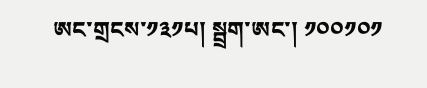ཨང་གྲངས་༡༣༡པ། སྦྲག་ཨང་། ༡༠༠༡༠༡